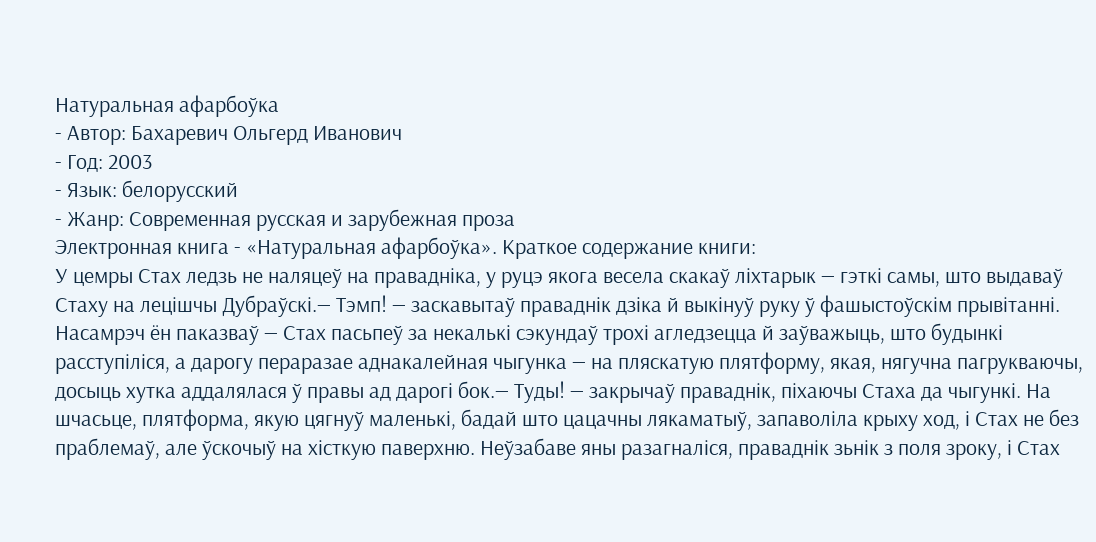Натуральная афарбоўка
- Автор: Бахаревич Ольгерд Иванович
- Год: 2003
- Язык: белорусский
- Жанр: Современная русская и зарубежная проза
Электронная книга - «Натуральная афарбоўка». Краткое содержание книги:
У цемры Стах ледзь не наляцеў на правадніка, у руцэ якога весела скакаў ліхтарык — гэткі самы, што выдаваў Стаху на лецішчы Дубраўскі.— Тэмп! — заскавытаў праваднік дзіка й выкінуў руку ў фашыстоўскім прывітанні. Насамрэч ён паказваў — Стах пасьпеў за некалькі сэкундаў трохі агледзецца й заўважыць, што будынкі расступіліся, а дарогу пераразае аднакалейная чыгунка — на пляскатую плятформу, якая, нягучна пагрукваючы, досыць хутка аддалялася ў правы ад дарогі бок.— Туды! — закрычаў праваднік, піхаючы Стаха да чыгункі. На шчасьце, плятформа, якую цягнуў маленькі, бадай што цацачны лякаматыў, запаволіла крыху ход, і Стах не без праблемаў, але ўскочыў на хісткую паверхню. Неўзабаве яны разагналіся, праваднік зьнік з поля зроку, і Стах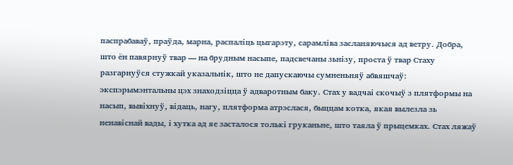паспрабаваў, праўда, марна, распаліць цыгарэту, сарамліва засланяючыся ад ветру. Добра, што ён павярнуў твар — на брудным насыпе, падсвечаны зьнізу, проста ў твар Стаху разгарнуўся стужкай указальнік, што не дапускаючы сумненьняў абвяшчаў: экспэрымэнтальны цэх знаходзіцца ў адваротным баку. Стах у вадчаі скочыў з плятформы на насып, вывіхнуў, відаць, нагу, плятформа атрэслася, быццам котка, якая вылезла зь ненавіснай вады, і хутка ад яе засталося толькі груканьне, што таяла ў прыцемках. Стах ляжаў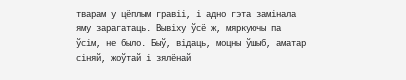тварам у цёплым гравіі, і адно гэта замінала яму зарагатаць. Вывіху ўсё ж, мяркуючы па ўсім, не было. Быў, відаць, моцны ўшыб, аматар сіняй, жоўтай і зялёнай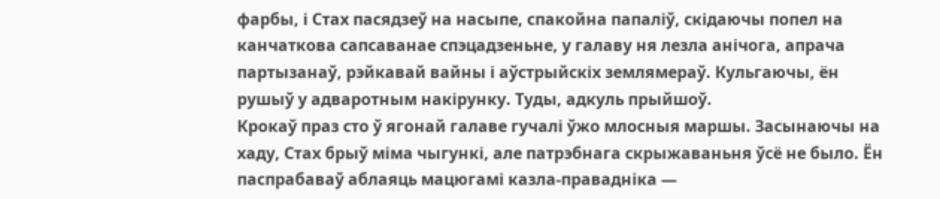фарбы, і Стах пасядзеў на насыпе, спакойна папаліў, скідаючы попел на канчаткова сапсаванае спэцадзеньне, у галаву ня лезла анічога, апрача партызанаў, рэйкавай вайны і аўстрыйскіх землямераў. Кульгаючы, ён рушыў у адваротным накірунку. Туды, адкуль прыйшоў.
Крокаў праз сто ў ягонай галаве гучалі ўжо млосныя маршы. Засынаючы на хаду, Стах брыў міма чыгункі, але патрэбнага скрыжаваньня ўсё не было. Ён паспрабаваў аблаяць мацюгамі казла-правадніка —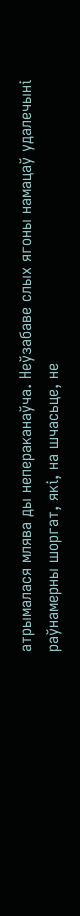атрымалася млява ды непераканаўча. Неўзабаве слых ягоны намацаў удалечыні раўнамерны шоргат, які, на шчасьце, не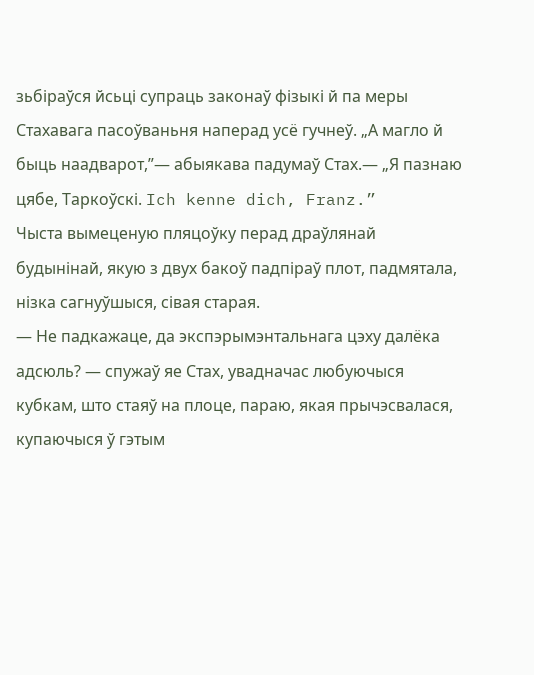зьбіраўся йсьці супраць законаў фізыкі й па меры Стахавага пасоўваньня наперад усё гучнеў. „А магло й быць наадварот,”— абыякава падумаў Стах.— „Я пазнаю цябе, Таркоўскі. Ich kenne dich, Franz.”
Чыста вымеценую пляцоўку перад драўлянай будынінай, якую з двух бакоў падпіраў плот, падмятала, нізка сагнуўшыся, сівая старая.
— Не падкажаце, да экспэрымэнтальнага цэху далёка адсюль? — спужаў яе Стах, увадначас любуючыся кубкам, што стаяў на плоце, параю, якая прычэсвалася, купаючыся ў гэтым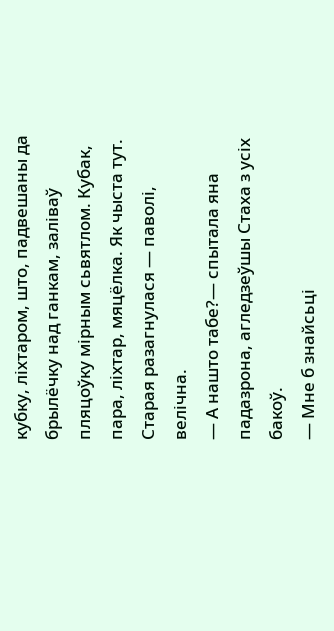кубку, ліхтаром, што, падвешаны да брылёчку над ганкам, заліваў пляцоўку мірным сьвятлом. Кубак, пара, ліхтар, мяцёлка. Як чыста тут.
Старая разагнулася — паволі, велічна.
— А нашто табе?— спытала яна падазрона, агледзеўшы Стаха з усіх бакоў.
— Мне б знайсьці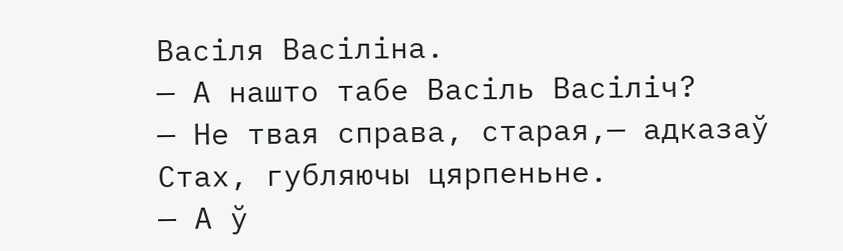Васіля Васіліна.
— А нашто табе Васіль Васіліч?
— Не твая справа, старая,— адказаў Стах, губляючы цярпеньне.
— А ў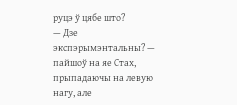руцэ ў цябе што?
— Дзе экспэрымэнтальны? — пайшоў на яе Стах, прыпадаючы на левую нагу, але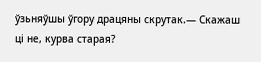ўзьняўшы ўгору драцяны скрутак.— Скажаш ці не, курва старая?